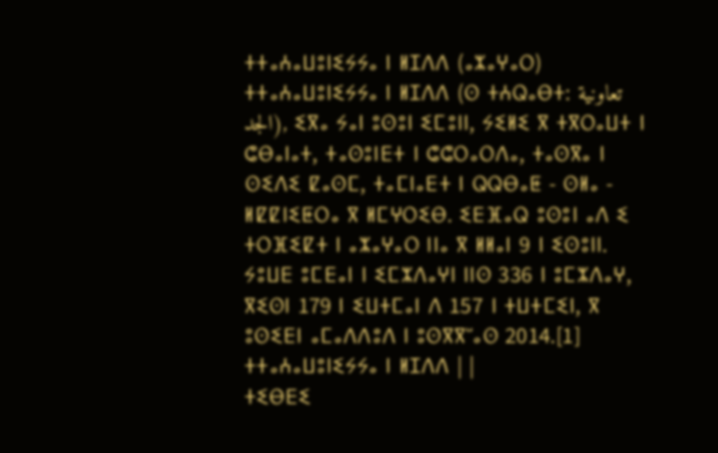ⵜⵜⴰⵄⴰⵡⵓⵏⵉⵢⵢⴰ ⵏ ⵍⵊⴷⴷ (ⴰⵣⴰⵖⴰⵔ)
ⵜⵜⴰⵄⴰⵡⵓⵏⵉⵢⵢⴰ ⵏ ⵍⵊⴷⴷ (ⵙ ⵜⵄⵕⴰⴱⵜ: تعاونية الجد), ⵉⴳⴰ ⵢⴰⵏ ⵓⵙⵓⵏ ⵉⵎⵓⵏⵏ, ⵢⵉⵍⵉ ⴳ ⵜⴳⵔⴰⵡⵜ ⵏ ⵛⴱⴰⵏⴰⵜ, ⵜⴰⵙⵓⵏⴹⵜ ⵏ ⵛⵛⵔⴰⵔⴷⴰ, ⵜⴰⵙⴳⴰ ⵏ ⵙⵉⴷⵉ ⵇⴰⵙⵎ, ⵜⴰⵎⵏⴰⴹⵜ ⵏ ⵕⵕⴱⴰⵟ - ⵙⵍⴰ - ⵍⵇⵇⵏⵉⵟⵔⴰ ⴳ ⵍⵎⵖⵔⵉⴱ. ⵉⴹⴼⴰⵕ ⵓⵙⵓⵏ ⴰⴷ ⵉ ⵜⵔⴼⵉⵇⵜ ⵏ ⴰⵣⴰⵖⴰⵔ ⵏⵏⴰ ⴳ ⵍⵍⴰⵏ 9 ⵏ ⵉⵙⵓⵏⵏ. ⵢⵓⵡⴹ ⵓⵎⴹⴰⵏ ⵏ ⵉⵎⵣⴷⴰⵖⵏ ⵏⵏⵙ 336 ⵏ ⵓⵎⵣⴷⴰⵖ, ⴳⵉⵙⵏ 179 ⵏ ⵉⵡⵜⵎⴰⵏ ⴷ 157 ⵏ ⵜⵡⵜⵎⵉⵏ, ⴳ ⵓⵙⵉⴹⵏ ⴰⵎⴰⴷⴷⵓⴷ ⵏ ⵓⵙⴳⴳⵯⴰⵙ 2014.[1]
ⵜⵜⴰⵄⴰⵡⵓⵏⵉⵢⵢⴰ ⵏ ⵍⵊⴷⴷ | |
ⵜⵉⴱⴹⵉ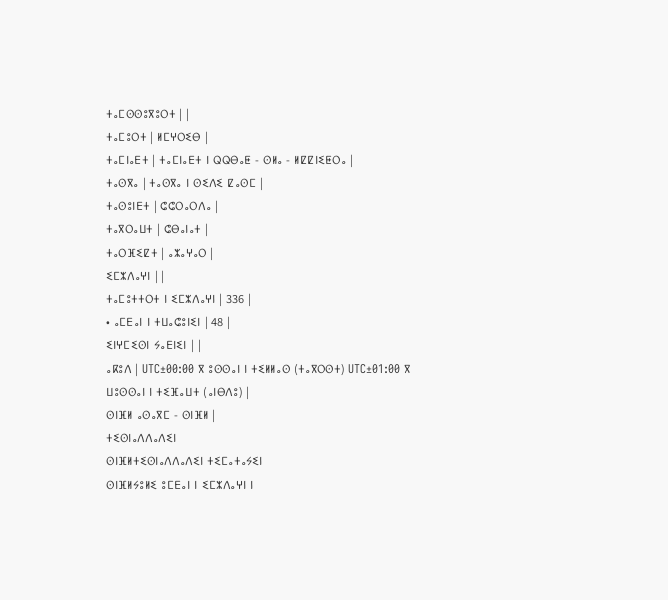ⵜⴰⵎⵙⵙⵓⴳⵓⵔⵜ | |
ⵜⴰⵎⵓⵔⵜ | ⵍⵎⵖⵔⵉⴱ |
ⵜⴰⵎⵏⴰⴹⵜ | ⵜⴰⵎⵏⴰⴹⵜ ⵏ ⵕⵕⴱⴰⵟ - ⵙⵍⴰ - ⵍⵇⵇⵏⵉⵟⵔⴰ |
ⵜⴰⵙⴳⴰ | ⵜⴰⵙⴳⴰ ⵏ ⵙⵉⴷⵉ ⵇⴰⵙⵎ |
ⵜⴰⵙⵓⵏⴹⵜ | ⵛⵛⵔⴰⵔⴷⴰ |
ⵜⴰⴳⵔⴰⵡⵜ | ⵛⴱⴰⵏⴰⵜ |
ⵜⴰⵔⴼⵉⵇⵜ | ⴰⵣⴰⵖⴰⵔ |
ⵉⵎⵣⴷⴰⵖⵏ | |
ⵜⴰⵎⵓⵜⵜⵔⵜ ⵏ ⵉⵎⵣⴷⴰⵖⵏ | 336 |
• ⴰⵎⴹⴰⵏ ⵏ ⵜⵡⴰⵛⵓⵏⵉⵏ | 48 |
ⵉⵏⵖⵎⵉⵙⵏ ⵢⴰⴹⵏⵉⵏ | |
ⴰⴽⵓⴷ | UTC±00:00 ⴳ ⵓⵙⵙⴰⵏ ⵏ ⵜⵉⵍⵍⴰⵙ (ⵜⴰⴳⵔⵙⵜ) UTC±01:00 ⴳ ⵡⵓⵙⵙⴰⵏ ⵏ ⵜⵉⴼⴰⵡⵜ (ⴰⵏⴱⴷⵓ) |
ⵙⵏⴼⵍ ⴰⵙⴰⴳⵎ - ⵙⵏⴼⵍ |
ⵜⵉⵙⵏⴰⴷⴷⴰⴷⵉⵏ
ⵙⵏⴼⵍⵜⵉⵙⵏⴰⴷⴷⴰⴷⵉⵏ ⵜⵉⵎⴰⵜⴰⵢⵉⵏ
ⵙⵏⴼⵍⵢⵓⵍⵉ ⵓⵎⴹⴰⵏ ⵏ ⵉⵎⵣⴷⴰⵖⵏ ⵏ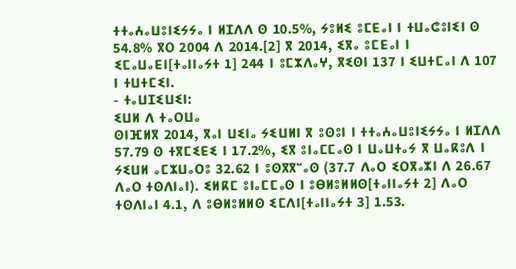ⵜⵜⴰⵄⴰⵡⵓⵏⵉⵢⵢⴰ ⵏ ⵍⵊⴷⴷ ⵙ 10.5%, ⵢⵓⵍⵉ ⵓⵎⴹⴰⵏ ⵏ ⵜⵡⴰⵛⵓⵏⵉⵏ ⵙ 54.8% ⴳⵔ 2004 ⴷ 2014.[2] ⴳ 2014, ⵉⴳⴰ ⵓⵎⴹⴰⵏ ⵏ ⵉⵎⴰⵡⴰⴹⵏ[ⵜⴰⵏⵏⴰⵢⵜ 1] 244 ⵏ ⵓⵎⵣⴷⴰⵖ, ⴳⵉⵙⵏ 137 ⵏ ⵉⵡⵜⵎⴰⵏ ⴷ 107 ⵏ ⵜⵡⵜⵎⵉⵏ.
- ⵜⴰⵡⵊⵉⵡⵉⵏ:
ⵉⵡⵍ ⴷ ⵜⴰⵔⵡⴰ
ⵙⵏⴼⵍⴳ 2014, ⴳⴰⵏ ⵡⵉⵏⴰ ⵢⵉⵡⵍⵏ ⴳ ⵓⵙⵓⵏ ⵏ ⵜⵜⴰⵄⴰⵡⵓⵏⵉⵢⵢⴰ ⵏ ⵍⵊⴷⴷ 57.79 ⵙ ⵜⴳⵎⵉⴹⵉ ⵏ 17.2%, ⵉⴳ ⵓⵏⴰⵎⵎⴰⵙ ⵏ ⵡⴰⵡⵜⴰⵢ ⴳ ⵡⴰⴽⵓⴷ ⵏ ⵢⵉⵡⵍ ⴰⵎⵣⵡⴰⵔⵓ 32.62 ⵏ ⵓⵙⴳⴳⵯⴰⵙ (37.7 ⴷⴰⵔ ⵉⵔⴳⴰⵣⵏ ⴷ 26.67 ⴷⴰⵔ ⵜⵙⴷⵏⴰⵏ). ⵉⵍⴽⵎ ⵓⵏⴰⵎⵎⴰⵙ ⵏ ⵓⴱⵍⵓⵍⵍⵙ[ⵜⴰⵏⵏⴰⵢⵜ 2] ⴷⴰⵔ ⵜⵙⴷⵏⴰⵏ 4.1, ⴷ ⵓⴱⵍⵓⵍⵍⵙ ⵉⵎⴷⵏ[ⵜⴰⵏⵏⴰⵢⵜ 3] 1.53.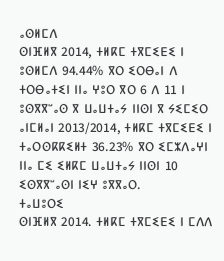ⴰⵙⵍⵎⴷ
ⵙⵏⴼⵍⴳ 2014, ⵜⵍⴽⵎ ⵜⴳⵎⵉⴹⵉ ⵏ ⵓⵙⵍⵎⴷ 94.44% ⴳⵔ ⵉⵔⴱⴰⵏ ⴷ ⵜⵔⴱⴰⵜⵉⵏ ⵏⵏⴰ ⵖⵓⵔ ⴳⵔ 6 ⴷ 11 ⵏ ⵓⵙⴳⴳⵯⴰⵙ ⴳ ⵡⴰⵡⵜⴰⵢ ⵏⵏⵙⵏ ⴳ ⵢⵉⵎⵉⵔ ⴰⵏⵎⵍⴰⵏ 2013/2014, ⵜⵍⴽⵎ ⵜⴳⵎⵉⴹⵉ ⵏ ⵜⴰⵔⵙⴽⴽⵉⵍⵜ 36.23% ⴳⵔ ⵉⵎⵣⴷⴰⵖⵏ ⵏⵏⴰ ⵎⵉ ⵉⵍⴽⵎ ⵡⴰⵡⵜⴰⵢ ⵏⵏⵙⵏ 10 ⵉⵙⴳⴳⵯⴰⵙⵏ ⵏⵉⵖ ⵓⴳⴳⴰⵔ.
ⵜⴰⵡⵓⵔⵉ
ⵙⵏⴼⵍⴳ 2014. ⵜⵍⴽⵎ ⵜⴳⵎⵉⴹⵉ ⵏ ⵎⴷⴷ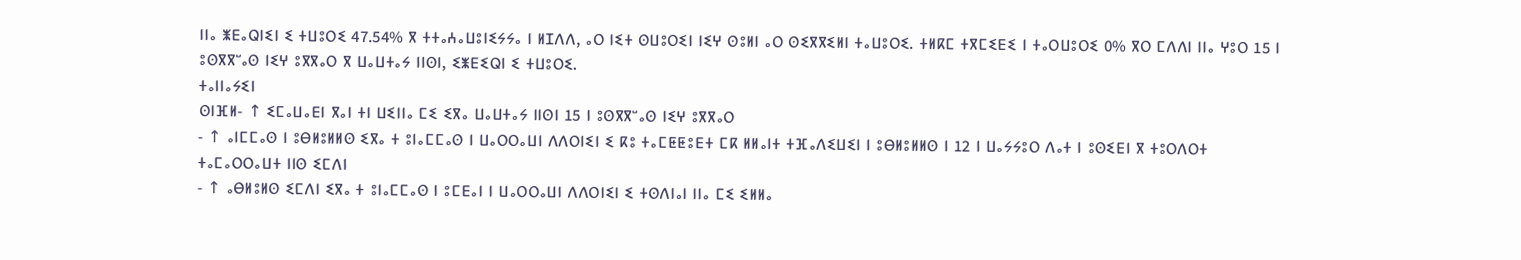ⵏⵏⴰ ⵥⴹⴰⵕⵏⵉⵏ ⵉ ⵜⵡⵓⵔⵉ 47.54% ⴳ ⵜⵜⴰⵄⴰⵡⵓⵏⵉⵢⵢⴰ ⵏ ⵍⵊⴷⴷ, ⴰⵔ ⵏⵉⵜ ⵙⵡⵓⵔⵉⵏ ⵏⵉⵖ ⵙⵓⵍⵏ ⴰⵔ ⵙⵉⴳⴳⵉⵍⵏ ⵜⴰⵡⵓⵔⵉ. ⵜⵍⴽⵎ ⵜⴳⵎⵉⴹⵉ ⵏ ⵜⴰⵔⵡⵓⵔⵉ 0% ⴳⵔ ⵎⴷⴷⵏ ⵏⵏⴰ ⵖⵓⵔ 15 ⵏ ⵓⵙⴳⴳⵯⴰⵙ ⵏⵉⵖ ⵓⴳⴳⴰⵔ ⴳ ⵡⴰⵡⵜⴰⵢ ⵏⵏⵙⵏ, ⵉⵥⴹⵉⵕⵏ ⵉ ⵜⵡⵓⵔⵉ.
ⵜⴰⵏⵏⴰⵢⵉⵏ
ⵙⵏⴼⵍ- ↑ ⵉⵎⴰⵡⴰⴹⵏ ⴳⴰⵏ ⵜⵏ ⵡⵉⵏⵏⴰ ⵎⵉ ⵉⴳⴰ ⵡⴰⵡⵜⴰⵢ ⵏⵏⵙⵏ 15 ⵏ ⵓⵙⴳⴳⵯⴰⵙ ⵏⵉⵖ ⵓⴳⴳⴰⵔ
- ↑ ⴰⵏⵎⵎⴰⵙ ⵏ ⵓⴱⵍⵓⵍⵍⵙ ⵉⴳⴰ ⵜ ⵓⵏⴰⵎⵎⴰⵙ ⵏ ⵡⴰⵔⵔⴰⵡⵏ ⴷⴷⵔⵏⵉⵏ ⵉ ⴽⵓ ⵜⴰⵎⵟⵟⵓⴹⵜ ⵎⴽ ⵍⵍⴰⵏⵜ ⵜⴼⴰⴷⵉⵡⵉⵏ ⵏ ⵓⴱⵍⵓⵍⵍⵙ ⵏ 12 ⵏ ⵡⴰⵢⵢⵓⵔ ⴷⴰⵜ ⵏ ⵓⵙⵉⴹⵏ ⴳ ⵜⵓⵔⴷⵔⵜ ⵜⴰⵎⴰⵔⵔⴰⵡⵜ ⵏⵏⵙ ⵉⵎⴷⵏ
- ↑ ⴰⴱⵍⵓⵍⵙ ⵉⵎⴷⵏ ⵉⴳⴰ ⵜ ⵓⵏⴰⵎⵎⴰⵙ ⵏ ⵓⵎⴹⴰⵏ ⵏ ⵡⴰⵔⵔⴰⵡⵏ ⴷⴷⵔⵏⵉⵏ ⵉ ⵜⵙⴷⵏⴰⵏ ⵏⵏⴰ ⵎⵉ ⵉⵍⵍⴰ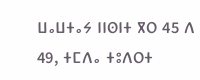ⵡⴰⵡⵜⴰⵢ ⵏⵏⵙⵏⵜ ⴳⵔ 45 ⴷ 49, ⵜⵎⴷⴰ ⵜⵓⴷⵔⵜ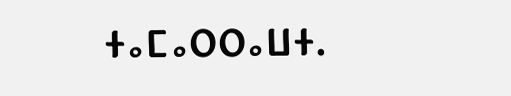ⵜⴰⵎⴰⵔⵔⴰⵡⵜ.